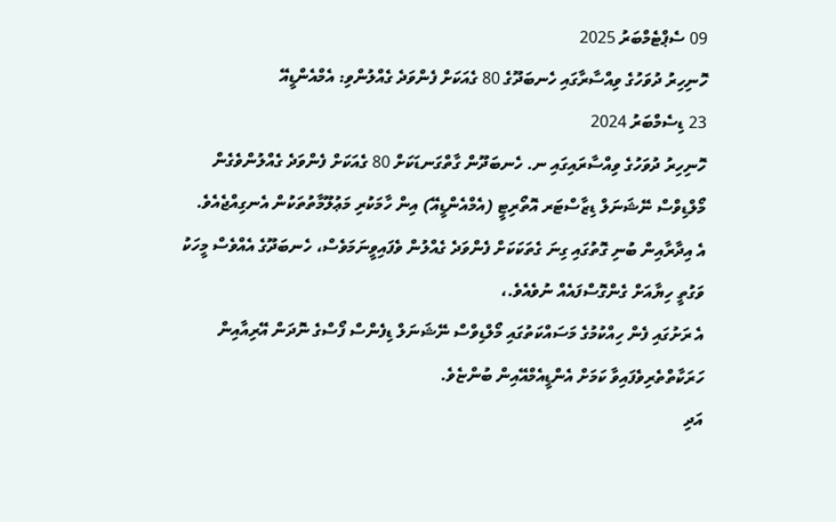09 ސެޕްޓެމްބަރު 2025
ހޮނިހިރު ދުވަހުގެ ވިއްސާރާގައި ހެނބަދޫގެ 80 ގެއަކަށް ފެންވަދެ ގެއްލުންވި: އެމްއެންޑީއޭ
23 ޑިސެމްބަރު 2024
ހޮނިހިރު ދުވަހުގެ ވިއްސާރައިގައި ނ. ހެނބަދޫން ގާތްގަނޑަކަށް 80 ގެއަކަށް ފެންވަދެ ގެއްލުންވެގެން މޯލްޑިވްސް ނޭޝަނަލް ޑިޒާސްޓަރ އޮތޯރިޓީ (އެމްއެންޑީއޭ) އިން ހާމަކުރި މަޢުލޫމާތުތަކުން އެނގިއްޖެއެވެ.
އެ އިދާރާއިން ބުނި ގޮތުގައި ގިނަ ގެތަކަކަށް ފެންވަދެ ގެއްލުން ވެފައިވީނަމަވެސް، ހެނބަދޫގެ އެއްވެސް މީހަކު ވަގުތީ ހިޔާއަށް ގެންގޮސްފައެއް ނުވެއެވެ.،
އެ ރަށުގައި ފެން ހިއްކުމުގެ މަސައްކަތުގައި މޯލްޑިވްސް ނޭޝަނަލް ޑިފެންސް ފޯސްގެ ނޮދަން އޭރިއާއިން ހަރަކާތްތެރިވެފައިވާ ކަމަށް އެންޑީއެމްއޭއިން ބުންޏެވެ.
އަދި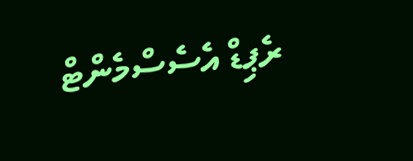ރެޕިޑް އެސެސްމެންޓް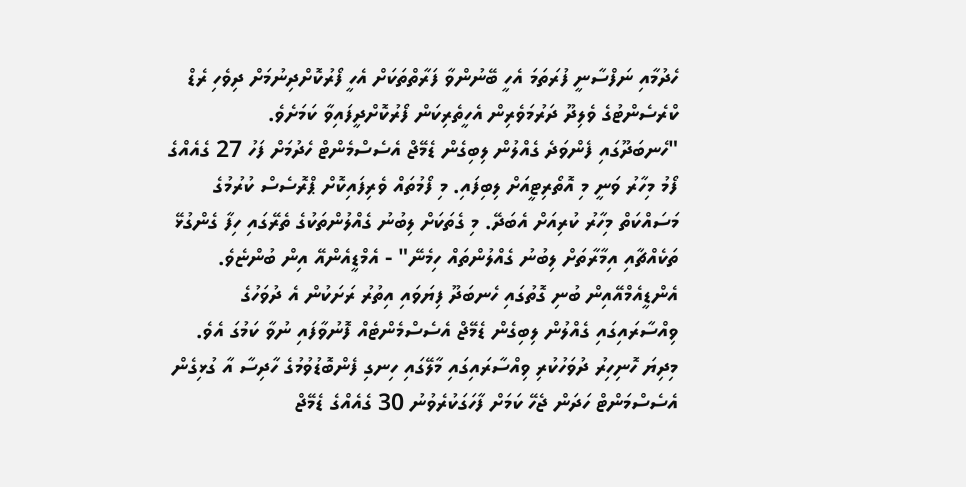ހެދުމާއި ނަފްސާނީ ފުރަތަމަ އެހީ ބޭނުންވާ ފަރާތްތަކަށް އެހީ ފޯރުކޮށްދިނުމަށް ދިވެހި ރެޑް ކްރެސެންޓުގެ ވެލިދޫ ދަރުމަވެރިން އެހީތެރިކަން ފޯރުކޮށްދީފައިވާ ކަމަށެވެ.
"ހެނބަދޫގައި ފެންވަދެ ގެއްލުން ލިބިގެން ޑެމޭޖް އެސެސްމެންޓް ހެދުމަށް ފަހު 27 ގެއެއްގެ ފޯމު މިހާރު ވަނީ މި އޮތޯރިޓީއަށް ލިބިފައި. މި ފޯމުތައް ވެރިފައިކޮށް ޕްރޮސެސް ކުރުމުގެ މަސައްކަތް މިހާރު ކުރިއަށް އެބަދޭ. މި ގެތަކަށް ލިބުނު ގެއްލުންތަކުގެ ތެރޭގައި ހިފާ ގެންގުޅޭ ތަކެއްޗާއި އިމާރާތަށް ލިބުނު ގެއްލުންތައް ހިމެނޭ" - އެމްޑީއެންއޭ އިން ބުންޏެވެ.
އެންޑީއެމްއޭއިން ބުނި ގޮތުގައި ހެނބަދޫ ފިޔަވައި އިތުރު ރަށަކުން އެ ދުވަހުގެ ވިއްސާރައިގައި ގެއްލުން ލިބިގެން ޑެމޭޖް އެސެސްމެންޓެއް ފޮނުވާފައި ނުވާ ކަމުގަ އެވެ.
މިދިޔަ ހޮނިހިރު ދުވަހުކުރި ވިއްސާރައިގައި މާލޭގައި ހިނގި ފެންބޮޑުވުމުގެ ހާދިސާ އާ ގުޅިގެން އެސެސްމަންޓް ހަދަން ޖެހޭ ކަމަށް ފާހަގަކުރެވުނު 30 ގެއެއްގެ ޑެމޭޖް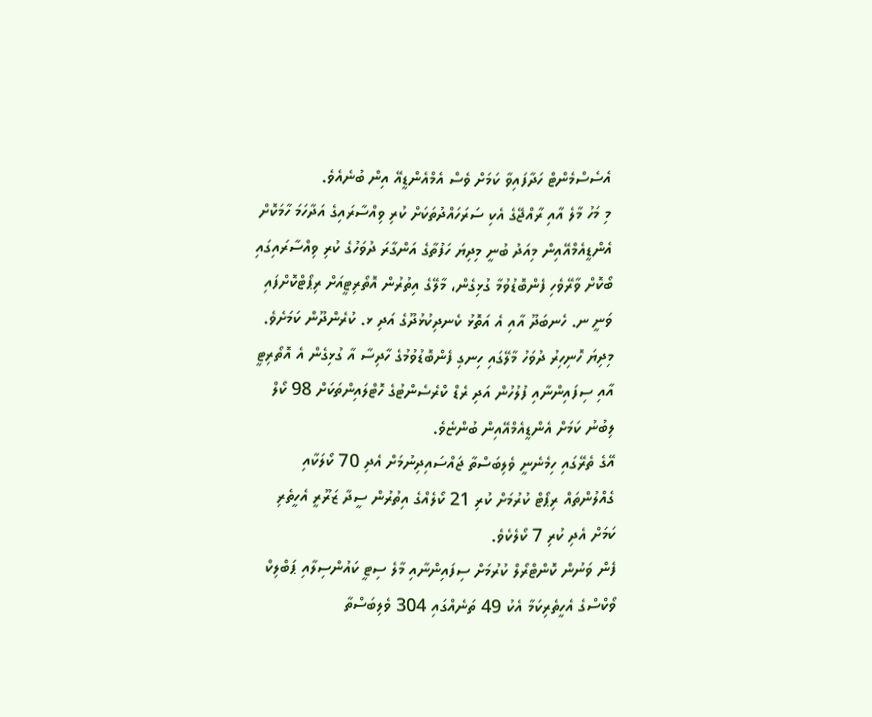އެސެސްމެންޓް ހަދާފައިވާ ކަމަށް ވެސް އެމްއެންޑީއޭ އިން ބުނެއެވެ.
މި މަހު މާލެ އާއި ރާއްޖޭގެ އެކި ސަރަހައްދުތަކަށް ކުރި ވިއްސާރައިގެ އަދާހަމަ ހާމަކޮށް އެންޑީއެމްއޭއިން މިއަދު ބުނީ މިދިޔަ ހަފުތާގެ އަންގާރަ ދުވަހުގެ ކުރި ވިއްސާރައިގައި ބޯކޮށް ވާރޭވެހި ފެންބޮޑުވުމާ ގުޅިގެން، މާލޭގެ އިތުރުން އޮތޯރިޓީއަށް ރިޕޯޓްކޮށްފައި ވަނީ ނ. ހެނބަދޫ އާއި އެ އަތޮޅު ކެނދިކުޅުދޫގެ އަދި ޅ. ކުރެންދޫން ކަމަށެވެ.
މިދިޔަ ހޮނިހިރު ދުވަހު މާލޭގައި ހިނގި ފެންބޮޑުވުމުގެ ހާދިސާ އާ ގުޅިގެން އެ އޮތޯރިޓީ އާއި ސިފައިންނާއި ފުލުހުން އަދި ރެޑް ކްރެސެންޓުގެ ހޮޓްލައިންތަކަށް 98 ކޯލް ލިބުނު ކަމަށް އެންޑީއެމްއޭއިން ބުންޏެވެ.
އޭގެ ތެރޭގައި ހިމެނެނީ ވެލިބަސްތާ ޖައްސައިދިނުމަށް އެދި 70 ކޯލަކާއި ގެއްލުންތައް ރިޕޯޓް ކުރުމަށް ކުރި 21 ކޯލެއްގެ އިތުރުން ސީދާ ޒަރޫރީ އެހީތެރި ކަމަށް އެދި ކުރި 7 ކޯލެކެވެ.
ފެން ވަނުން ކޮންޓްރޯލް ކުރުމަށް ސިފައިންނާއި މާލެ ސިޓީ ކައުންސިލާއި ޕަބްލިކް ވޯކްސްގެ އެހީތެރިކަމާ އެކު 49 ތަނެއްގައި 304 ވެލިބަސްތާ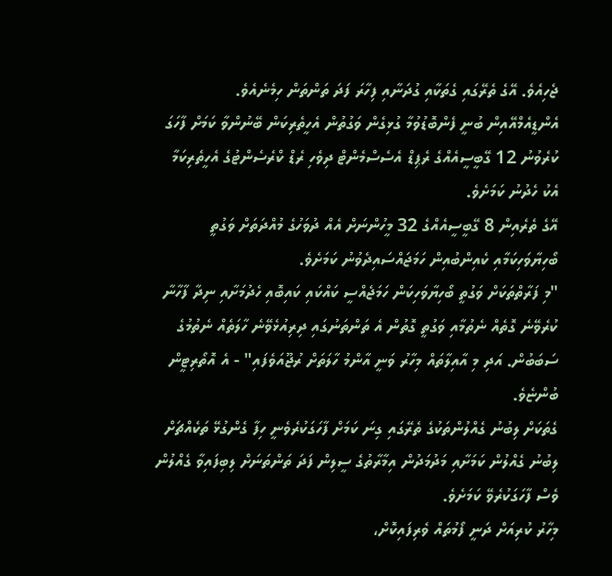ޖެހިއެވެ. އޭގެ ތެރޭގައި ގެތަކާއި ގުދަނާއި ފިހާރަ ފަދަ ތަންތަން ހިމެނެއެވެ.
އެންޑީއެމްއޭއިން ބުނީ ފެންބޮޑުވުމާ ގުޅިގެން ވަގުތުން އެހީތެރިކަން ބޭނުންވާ ކަމަށް ފާހަގަ ކުރެވުނު 12 ގޭބީސީއެއްގެ ރެޕިޑް އެސެސްމެންޓް ދިވެހި ރެޑް ކްރެސެންޓުގެ އެހީތެރިކަމާ އެކު ހެދުނު ކަމަށެވެ.
އޭގެ ތެރެއިން 8 ގޭބީސީއެއްގެ 32 މީހުންނަށް އެއް ދުވަހުގެ މުއްދަތަށް ވަގުތީ ބޯހިޔާވަހިކަމާއި ކެއިންބުއިން ހަމަޖައްސައިދެވުނު ކަމަށެވެ.
"މި ފަރާތްތަކަށް ވަގުތީ ބޯހިޔާވަހިކަން ހަމަޖެއްސީ ކައްކައި ކައިބޮއި ހެދުމަށާއި ނިދާ ފާހާނާ ކުރެވޭނެ ގޮތެއް ނެތުމާއި ވަގުތީ ގޮތުން އެ ތަންތަނުގައި ދިރިއުޅެވޭނެ ހާލަތެއް ނެތުމުގެ ސަބަބުން. އަދި މި އާއިލާތައް މިހާރު ވަނީ އާންމު ހާލަތަށް ރުޖޫއަވެފައި" - އެ އޮތޯރިޓީން ބުންޏެވެ.
ގެތަކަށް ލިބުނު ގެއްލުންތަކުގެ ތެރޭގައި ގިނަ ކަމަށް ފާހަގަކުރެވެނީ ހިފާ ގެންގުޅޭ ތަކެއްޗަށް ލިބުނު ގެއްލުން ކަމަށާއި މަދުމަދުން އިމާރާތުގެ ސީލިން ފަދަ ތަންތަނަށް ލިބިފައިވާ ގެއްލުން ވެސް ފާހަގަކުރެވޭ ކަމަށެވެ.
މިހާރު ކުރިއަށް ދަނީ ފޯމުތައް ވެރިފައިކޮށް،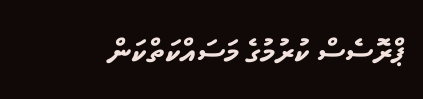ޕްރޮސެސް ކުރުމުގެ މަސައްކަތްކަން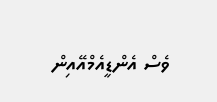ވެސް އެންޑީއެމްއޭއިން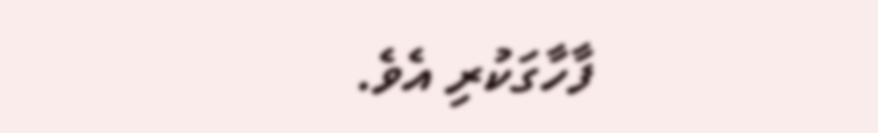ފާހާގަކުރި އެވެ.